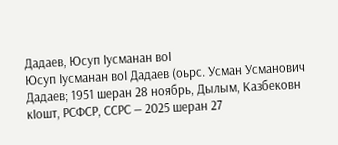Дадаев, Юсуп Ӏусманан воӀ
Юсуп Ӏусманан воӀ Дадаев (оьрс. Усман Усманович Дадаев; 1951 шеран 28 ноябрь, Дылым, Казбековн кӀошт, РСФСР, ССРС — 2025 шеран 27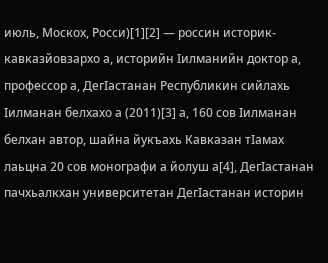июль, Москох, Росси)[1][2] — россин историк-кавказйовзархо а, историйн Ӏилманийн доктор а, профессор а, ДегӀастанан Республикин сийлахь Ӏилманан белхахо а (2011)[3] а, 160 сов Ӏилманан белхан автор, шайна йукъахь Кавказан тӀамах лаьцна 20 сов монографи а йолуш а[4], ДегӀастанан пачхьалкхан университетан ДегӀастанан историн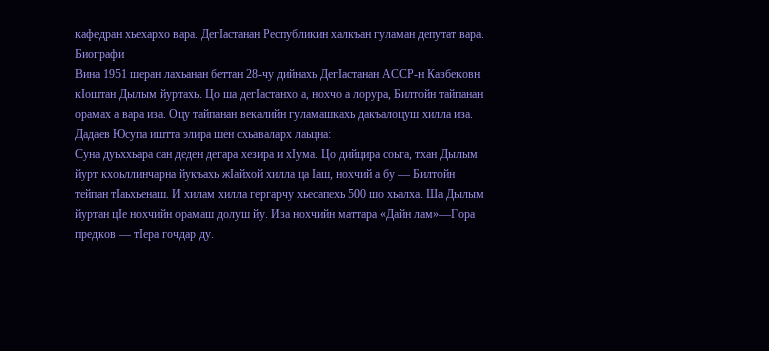кафедран хьехархо вара. ДегӀастанан Республикин халкъан гуламан депутат вара.
Биографи
Вина 1951 шеран лахьанан беттан 28-чу дийнахь ДегӀастанан АССР-н Казбековн кӀоштан Дылым йуртахь. Цо ша дегӀастанхо а, нохчо а лорура, Билтойн тайпанан орамах а вара иза. Оцу тайпанан векалийн гуламашкахь дакъалоцуш хилла иза. Дадаев Юсупа иштта элира шен схьаваларх лаьцна:
Суна дуьххьара сан деден дегара хезира и хӀума. Цо дийцира соьга, тхан Дылым йурт кхоьллинчарна йукъахь жӀайхой хилла ца Ӏаш, нохчий а бу — Билтойн тейпан тӀаьхьенаш. И хилам хилла гергарчу хьесапехь 500 шо хьалха. Ша Дылым йуртан цӀе нохчийн орамаш долуш йу. Иза нохчийн маттара «Дайн лам»—Гора предков — тӀера гочдар ду.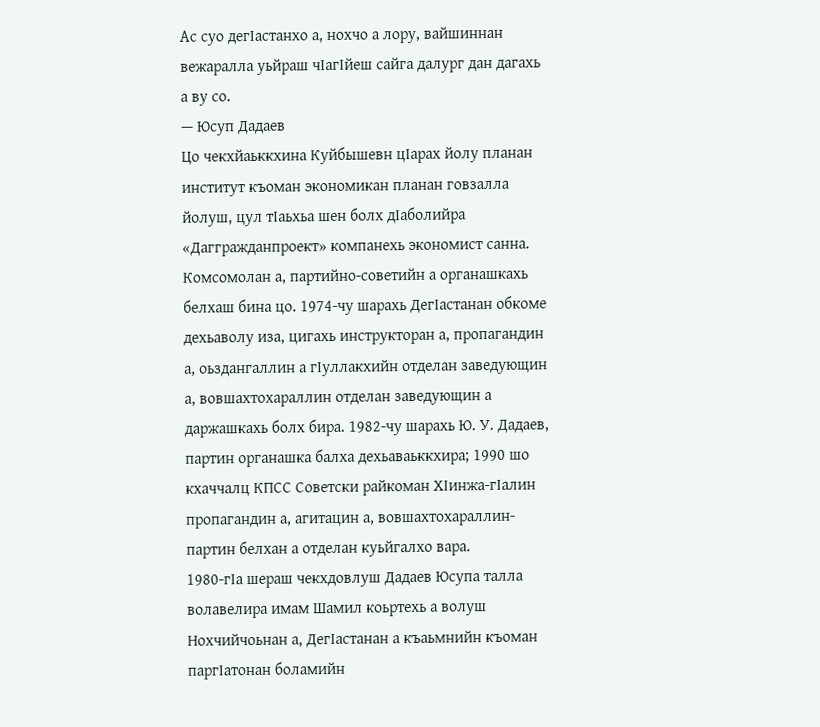Ас суо дегӀастанхо а, нохчо а лору, вайшиннан вежаралла уьйраш чӀагӀйеш сайга далург дан дагахь а ву со.
— Юсуп Дадаев
Цо чекхйаьккхина Куйбышевн цӀарах йолу планан институт къоман экономикан планан говзалла йолуш, цул тӀаьхьа шен болх дӀаболийра «Даггражданпроект» компанехь экономист санна. Комсомолан а, партийно-советийн а органашкахь белхаш бина цо. 1974-чу шарахь ДегӀастанан обкоме дехьаволу иза, цигахь инструкторан а, пропагандин а, оьздангаллин а гӀуллакхийн отделан заведующин а, вовшахтохараллин отделан заведующин а даржашкахь болх бира. 1982-чу шарахь Ю. У. Дадаев, партин органашка балха дехьаваьккхира; 1990 шо кхаччалц КПСС Советски райкоман ХӀинжа-гӀалин пропагандин а, агитацин а, вовшахтохараллин-партин белхан а отделан куьйгалхо вара.
1980-гӀа шераш чекхдовлуш Дадаев Юсупа талла волавелира имам Шамил коьртехь а волуш Нохчийчоьнан а, ДегӀастанан а къаьмнийн къоман паргӀатонан боламийн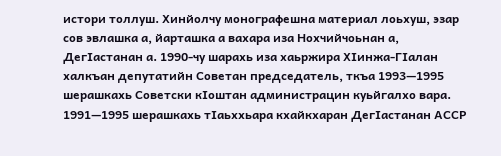истори толлуш. Хинйолчу монографешна материал лоьхуш, эзар сов эвлашка а, йарташка а вахара иза Нохчийчоьнан а, ДегӀастанан а. 1990-чу шарахь иза хаьржира ХӀинжа-ГӀалан халкъан депутатийн Советан председатель, ткъа 1993—1995 шерашкахь Советски кӀоштан администрацин куьйгалхо вара. 1991—1995 шерашкахь тӀаьххьара кхайкхаран ДегӀастанан АССР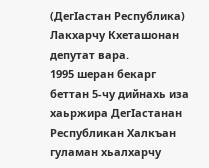(ДегӀастан Республика) Лакхарчу Кхеташонан депутат вара.
1995 шеран бекарг беттан 5-чу дийнахь иза хаьржира ДегӀастанан Республикан Халкъан гуламан хьалхарчу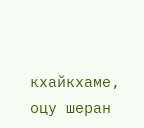кхайкхаме, оцу шеран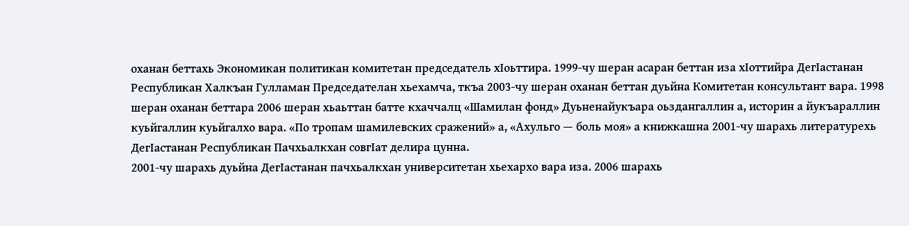оханан беттахь Экономикан политикан комитетан председатель хӀоьттира. 1999-чу шеран асаран беттан иза хӀоттийра ДегӀастанан Республикан Халкъан Гулламан Председателан хьехамча, ткъа 2003-чу шеран оханан беттан дуьйна Комитетан консультант вара. 1998 шеран оханан беттара 2006 шеран хьаьттан батте кхаччалц «Шамилан фонд» Дуьненайукъара оьздангаллин а, историн а йукъараллин куьйгаллин куьйгалхо вара. «По тропам шамилевских сражений» а, «Ахульго — боль моя» а книжкашна 2001-чу шарахь литературехь ДегӀастанан Республикан Пачхьалкхан совгӀат делира цунна.
2001-чу шарахь дуьйна ДегӀастанан пачхьалкхан университетан хьехархо вара иза. 2006 шарахь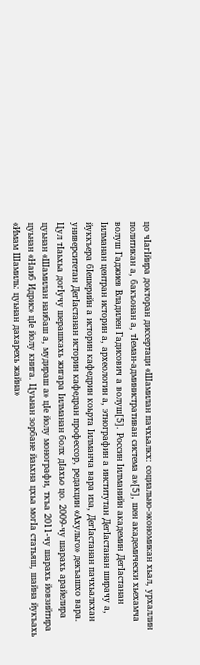цо чӀагӀйира докторан диссертаци «Шамилан пачхьалкх: социально-экономикан хьал, урхаллин политикан а, бакъонан а, тӀеман-административан система а»[5], шен академически хьехамча волуш Гаджиев Владилен Гадисович а волуш[5]. Россин Ӏилманийн академин ДегӀастанан Ӏилманан центран историн а, археологин а, этнографин а институтан ДегӀастанан ширачу а, йуккъера бӀешерийн а историн кафедрин коьрта Ӏилманча вара иза, ДегӀастанан пачхьалкхан университетан ДегӀастанан историн кафедран профессор, редакцин «Ахульго» декъашхо вара.
Цул тӀаьхьа догӀучу шерашкахь жигара Ӏилманан болх дӀахьо цо. 2009-чу шарахь арайелира цуьнан «Шамилан наибаш а, мудираш а» цӀе йолу монографи, ткъа 2011-чу шарахь йовзийтира цуьнан «Наиб Идрис» цӀе йолу книга. Цуьнан зорбане йаьхна цхьа могӀа статьяш, шайна йукъахь «Имам Шамиль: цуьнан дахарехь жайна»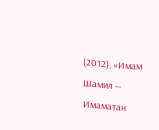(2012), «Имам Шамил — Имаматан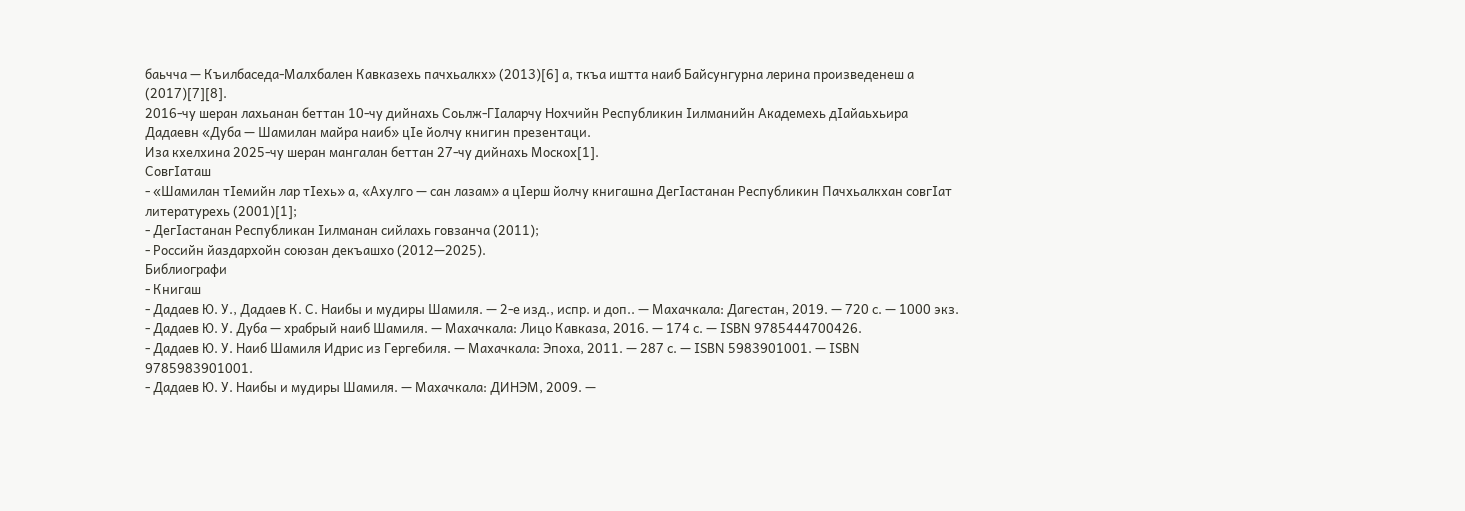баьчча — Къилбаседа-Малхбален Кавказехь пачхьалкх» (2013)[6] а, ткъа иштта наиб Байсунгурна лерина произведенеш а (2017)[7][8].
2016-чу шеран лахьанан беттан 10-чу дийнахь Соьлж-ГӀаларчу Нохчийн Республикин Ӏилманийн Академехь дӀайаьхьира Дадаевн «Дуба — Шамилан майра наиб» цӀе йолчу книгин презентаци.
Иза кхелхина 2025-чу шеран мангалан беттан 27-чу дийнахь Москох[1].
СовгӀаташ
- «Шамилан тӀемийн лар тӀехь» а, «Ахулго — сан лазам» а цӀерш йолчу книгашна ДегӀастанан Республикин Пачхьалкхан совгӀат литературехь (2001)[1];
- ДегӀастанан Республикан Ӏилманан сийлахь говзанча (2011);
- Российн йаздархойн союзан декъашхо (2012—2025).
Библиографи
- Книгаш
- Дадаев Ю. У., Дадаев К. С. Наибы и мудиры Шамиля. — 2-е изд., испр. и доп.. — Махачкала: Дагестан, 2019. — 720 с. — 1000 экз.
- Дадаев Ю. У. Дуба — храбрый наиб Шамиля. — Махачкала: Лицо Кавказа, 2016. — 174 с. — ISBN 9785444700426.
- Дадаев Ю. У. Наиб Шамиля Идрис из Гергебиля. — Махачкала: Эпоха, 2011. — 287 с. — ISBN 5983901001. — ISBN 9785983901001.
- Дадаев Ю. У. Наибы и мудиры Шамиля. — Махачкала: ДИНЭМ, 2009. —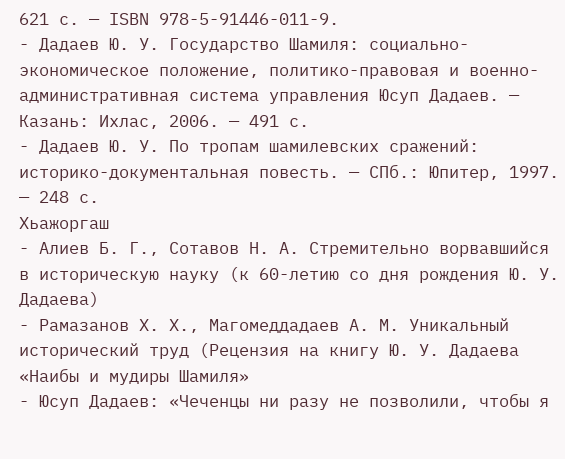621 с. — ISBN 978-5-91446-011-9.
- Дадаев Ю. У. Государство Шамиля: социально-экономическое положение, политико-правовая и военно-административная система управления Юсуп Дадаев. — Казань: Ихлас, 2006. — 491 с.
- Дадаев Ю. У. По тропам шамилевских сражений: историко-документальная повесть. — СПб.: Юпитер, 1997. — 248 с.
Хьажоргаш
- Алиев Б. Г., Сотавов Н. А. Стремительно ворвавшийся в историческую науку (к 60-летию со дня рождения Ю. У. Дадаева)
- Рамазанов Х. Х., Магомеддадаев А. М. Уникальный исторический труд (Рецензия на книгу Ю. У. Дадаева «Наибы и мудиры Шамиля»
- Юсуп Дадаев: «Чеченцы ни разу не позволили, чтобы я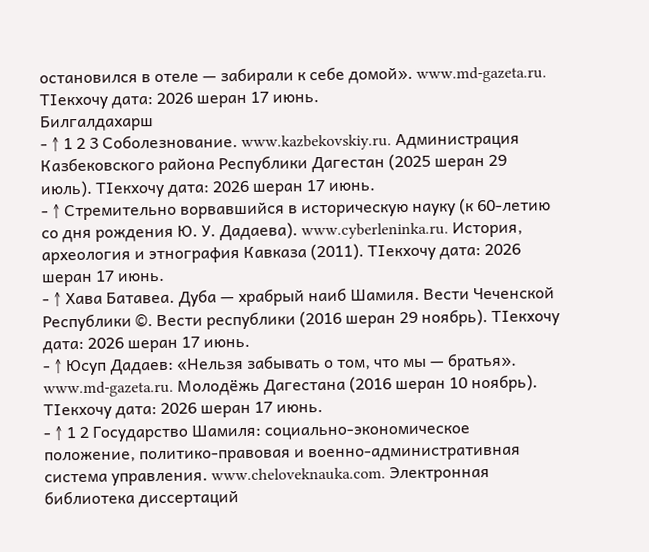остановился в отеле — забирали к себе домой». www.md-gazeta.ru. ТӀекхочу дата: 2026 шеран 17 июнь.
Билгалдахарш
- ↑ 1 2 3 Соболезнование. www.kazbekovskiy.ru. Администрация Казбековского района Республики Дагестан (2025 шеран 29 июль). ТӀекхочу дата: 2026 шеран 17 июнь.
- ↑ Стремительно ворвавшийся в историческую науку (к 60-летию со дня рождения Ю. У. Дадаева). www.cyberleninka.ru. История, археология и этнография Кавказа (2011). ТӀекхочу дата: 2026 шеран 17 июнь.
- ↑ Хава Батавеа. Дуба — храбрый наиб Шамиля. Вести Чеченской Республики ©. Вести республики (2016 шеран 29 ноябрь). ТӀекхочу дата: 2026 шеран 17 июнь.
- ↑ Юсуп Дадаев: «Нельзя забывать о том, что мы — братья». www.md-gazeta.ru. Молодёжь Дагестана (2016 шеран 10 ноябрь). ТӀекхочу дата: 2026 шеран 17 июнь.
- ↑ 1 2 Государство Шамиля: социально-экономическое положение, политико-правовая и военно-административная система управления. www.cheloveknauka.com. Электронная библиотека диссертаций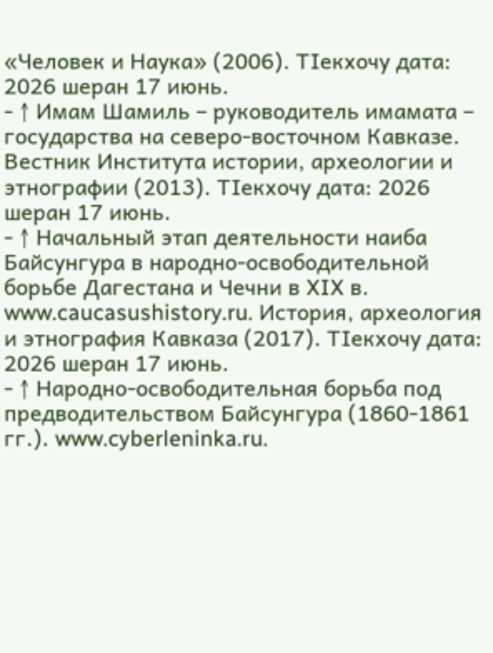«Человек и Наука» (2006). ТӀекхочу дата: 2026 шеран 17 июнь.
- ↑ Имам Шамиль – руководитель имамата – государства на северо-восточном Кавказе. Вестник Института истории, археологии и этнографии (2013). ТӀекхочу дата: 2026 шеран 17 июнь.
- ↑ Начальный этап деятельности наиба Байсунгура в народно-освободительной борьбе Дагестана и Чечни в XIX в. www.caucasushistory.ru. История, археология и этнография Кавказа (2017). ТӀекхочу дата: 2026 шеран 17 июнь.
- ↑ Народно-освободительная борьба под предводительством Байсунгура (1860-1861 гг.). www.cyberleninka.ru.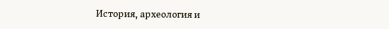История, археология и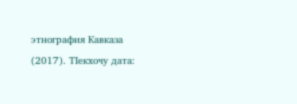этнография Кавказа (2017). ТӀекхочу дата: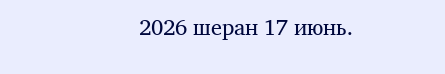2026 шеран 17 июнь.